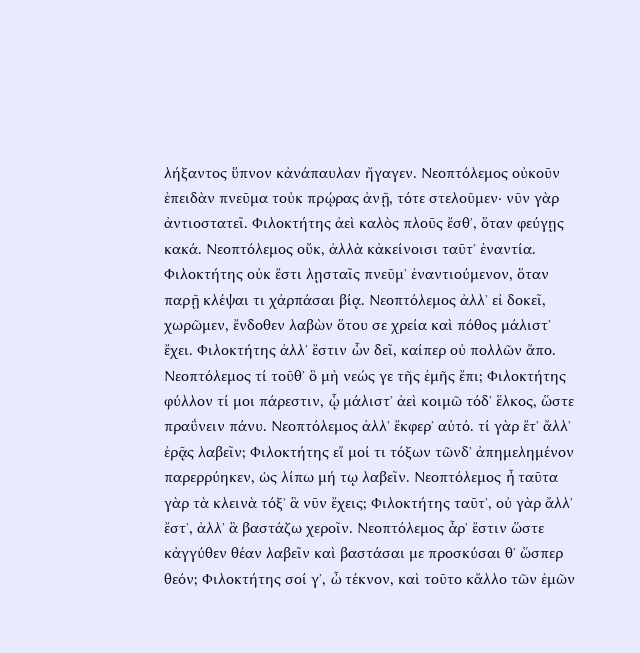λήξαντος ὕπνον κἀνάπαυλαν ἤγαγεν. Νεοπτόλεμος οὐκοῦν ἐπειδὰν πνεῦμα τοὐκ πρῴρας ἀνῇ, τότε στελοῦμεν· νῦν γὰρ ἀντιοστατεῖ. Φιλοκτήτης ἀεὶ καλὸς πλοῦς ἔσθʼ, ὅταν φεύγῃς κακά. Νεοπτόλεμος οὔκ, ἀλλὰ κἀκείνοισι ταῦτʼ ἐναντία. Φιλοκτήτης οὐκ ἔστι λῃσταῖς πνεῦμʼ ἐναντιούμενον, ὅταν παρῇ κλέψαι τι χἀρπάσαι βίᾳ. Νεοπτόλεμος ἀλλʼ εἰ δοκεῖ, χωρῶμεν, ἔνδοθεν λαβὼν ὅτου σε χρεία καὶ πόθος μάλιστʼ ἔχει. Φιλοκτήτης ἀλλʼ ἔστιν ὧν δεῖ, καίπερ οὐ πολλῶν ἄπο. Νεοπτόλεμος τί τοῦθʼ ὃ μὴ νεώς γε τῆς ἐμῆς ἔπι; Φιλοκτήτης φύλλον τί μοι πάρεστιν, ᾧ μάλιστʼ ἀεὶ κοιμῶ τόδʼ ἕλκος, ὥστε πραΰνειν πάνυ. Νεοπτόλεμος ἀλλʼ ἔκφερʼ αὐτό. τί γὰρ ἔτʼ ἄλλʼ ἐρᾷς λαβεῖν; Φιλοκτήτης εἴ μοί τι τόξων τῶνδʼ ἀπημελημένον παρερρύηκεν, ὡς λίπω μή τῳ λαβεῖν. Νεοπτόλεμος ἦ ταῦτα γὰρ τὰ κλεινὰ τόξʼ ἃ νῦν ἔχεις; Φιλοκτήτης ταῦτʼ, οὐ γὰρ ἄλλʼ ἔστʼ, ἀλλʼ ἃ βαστάζω χεροῖν. Νεοπτόλεμος ἆρʼ ἔστιν ὥστε κἀγγύθεν θέαν λαβεῖν καὶ βαστάσαι με προσκύσαι θʼ ὥσπερ θεόν; Φιλοκτήτης σοί γʼ, ὦ τέκνον, καὶ τοῦτο κἄλλο τῶν ἐμῶν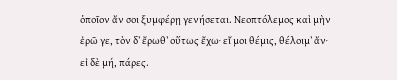ὁποῖον ἄν σοι ξυμφέρῃ γενήσεται. Νεοπτόλεμος καὶ μὴν ἐρῶ γε, τὸν δʼ ἔρωθʼ οὕτως ἔχω· εἴ μοι θέμις, θέλοιμʼ ἄν· εἰ δὲ μή, πάρες.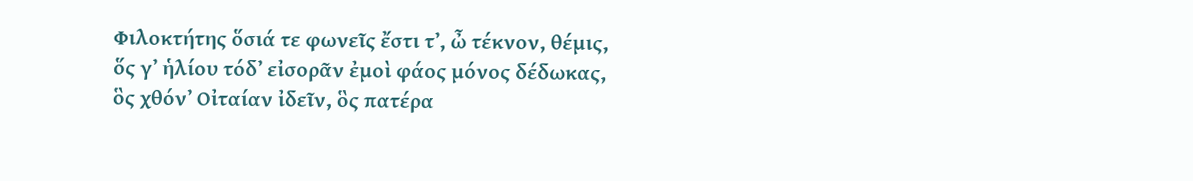Φιλοκτήτης ὅσιά τε φωνεῖς ἔστι τʼ, ὦ τέκνον, θέμις, ὅς γʼ ἡλίου τόδʼ εἰσορᾶν ἐμοὶ φάος μόνος δέδωκας, ὃς χθόνʼ Οἰταίαν ἰδεῖν, ὃς πατέρα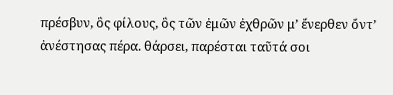πρέσβυν, ὃς φίλους, ὃς τῶν ἐμῶν ἐχθρῶν μʼ ἔνερθεν ὄντʼ ἀνέστησας πέρα. θάρσει, παρέσται ταῦτά σοι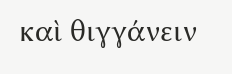καὶ θιγγάνειν